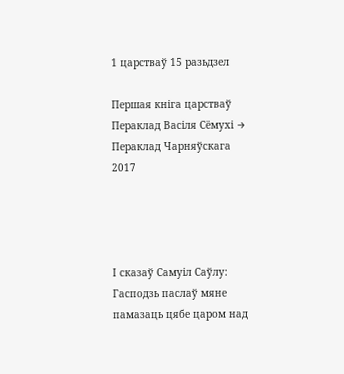1 царстваў 15 разьдзел

Першая кніга царстваў
Пераклад Васіля Сёмухі → Пераклад Чарняўскага 2017




І сказаў Самуіл Саўлу: Гасподзь паслаў мяне памазаць цябе царом над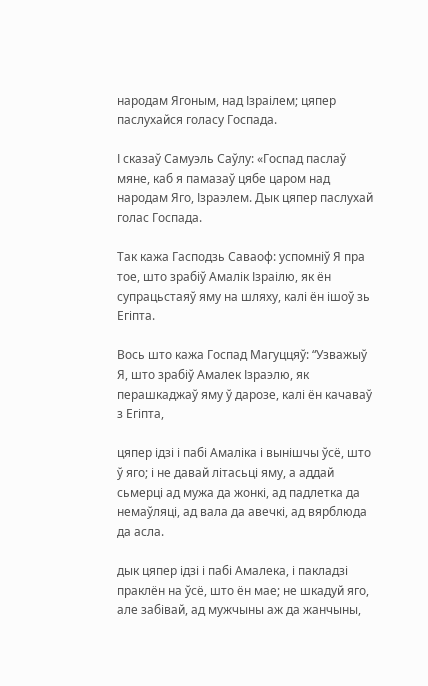народам Ягоным, над Ізраілем; цяпер паслухайся голасу Госпада.

І сказаў Самуэль Саўлу: «Госпад паслаў мяне, каб я памазаў цябе царом над народам Яго, Ізраэлем. Дык цяпер паслухай голас Госпада.

Так кажа Гасподзь Саваоф: успомніў Я пра тое, што зрабіў Амалік Ізраілю, як ён супрацьстаяў яму на шляху, калі ён ішоў зь Егіпта.

Вось што кажа Госпад Магуццяў: “Узважыў Я, што зрабіў Амалек Ізраэлю, як перашкаджаў яму ў дарозе, калі ён качаваў з Егіпта,

цяпер ідзі і пабі Амаліка і вынішчы ўсё, што ў яго; і не давай літасьці яму, а аддай сьмерці ад мужа да жонкі, ад падлетка да немаўляці, ад вала да авечкі, ад вярблюда да асла.

дык цяпер ідзі і пабі Амалека, і пакладзі праклён на ўсё, што ён мае; не шкадуй яго, але забівай, ад мужчыны аж да жанчыны,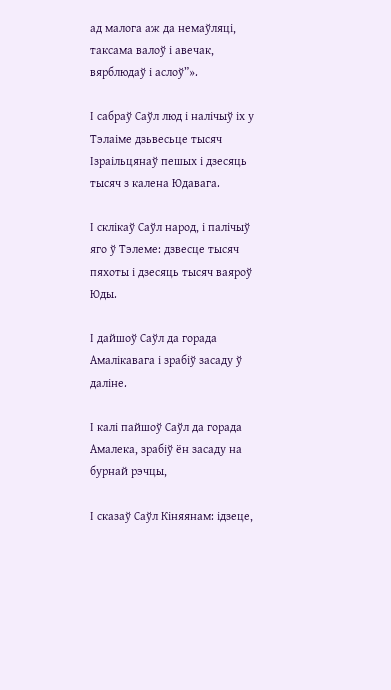ад малога аж да немаўляці, таксама валоў і авечак, вярблюдаў і аслоў”».

І сабраў Саўл люд і налічыў іх у Тэлаіме дзьвесьце тысяч Ізраільцянаў пешых і дзесяць тысяч з калена Юдавага.

І склікаў Саўл народ, і палічыў яго ў Тэлеме: дзвесце тысяч пяхоты і дзесяць тысяч ваяроў Юды.

І дайшоў Саўл да горада Амалікавага і зрабіў засаду ў даліне.

І калі пайшоў Саўл да горада Амалека, зрабіў ён засаду на бурнай рэчцы,

І сказаў Саўл Кіняянам: ідзеце,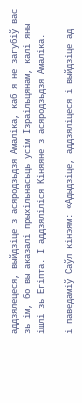аддзялецеся, выйдзіце з асяродзьдзя Амаліка, каб я не загубіў вас зь ім, бо вы аказалі прыхільнасьць усім Ізраільцянам, калі яны ішлі зь Егіпта. І аддзяліліся Кіняяне з асяродзьдзя Амаліка.

і паведаміў Саўл кінэям: «Адыдзіце, аддзяліцеся і выйдзіце ад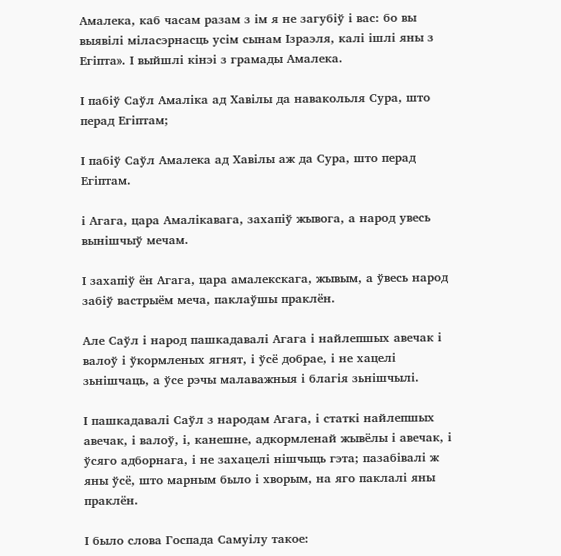Амалека, каб часам разам з ім я не загубіў і вас: бо вы выявілі міласэрнасць усім сынам Ізраэля, калі ішлі яны з Егіпта». І выйшлі кінэі з грамады Амалека.

І пабіў Саўл Амаліка ад Хавілы да навакольля Сура, што перад Егіптам;

І пабіў Саўл Амалека ад Хавілы аж да Сура, што перад Егіптам.

і Агага, цара Амалікавага, захапіў жывога, а народ увесь вынішчыў мечам.

І захапіў ён Агага, цара амалекскага, жывым, а ўвесь народ забіў вастрыём меча, паклаўшы праклён.

Але Саўл і народ пашкадавалі Агага і найлепшых авечак і валоў і ўкормленых ягнят, і ўсё добрае, і не хацелі зьнішчаць, а ўсе рэчы малаважныя і благія зьнішчылі.

І пашкадавалі Саўл з народам Агага, і статкі найлепшых авечак, і валоў, і, канешне, адкормленай жывёлы і авечак, і ўсяго адборнага, і не захацелі нішчыць гэта; пазабівалі ж яны ўсё, што марным было і хворым, на яго паклалі яны праклён.

І было слова Госпада Самуілу такое: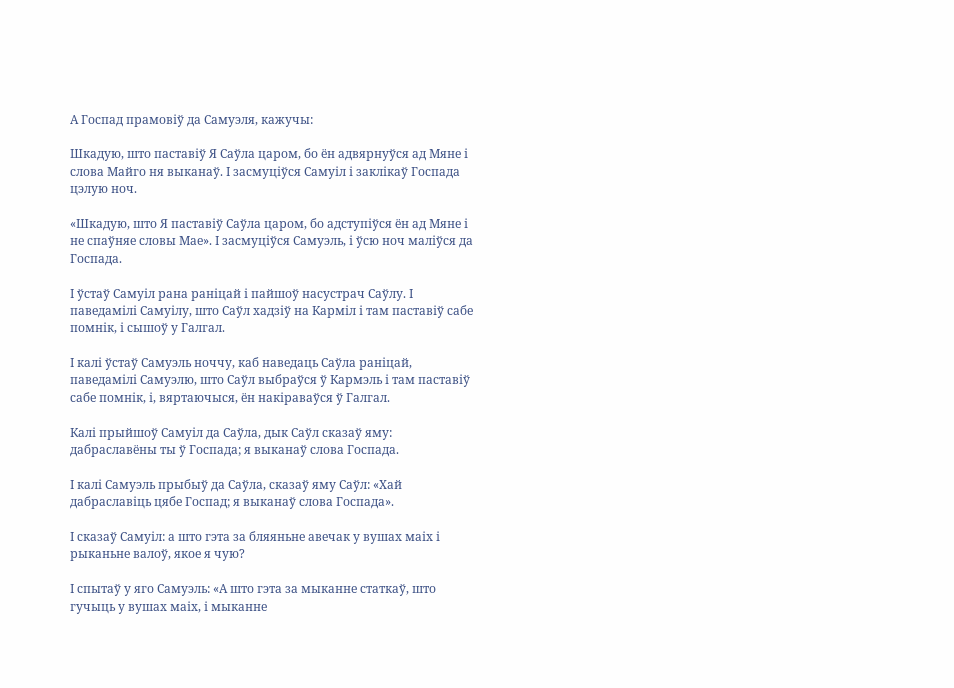А Госпад прамовіў да Самуэля, кажучы:

Шкадую, што паставіў Я Саўла царом, бо ён адвярнуўся ад Мяне і слова Майго ня выканаў. І засмуціўся Самуіл і заклікаў Госпада цэлую ноч.

«Шкадую, што Я паставіў Саўла царом, бо адступіўся ён ад Мяне і не спаўняе словы Мае». І засмуціўся Самуэль, і ўсю ноч маліўся да Госпада.

І ўстаў Самуіл рана раніцай і пайшоў насустрач Саўлу. І паведамілі Самуілу, што Саўл хадзіў на Карміл і там паставіў сабе помнік, і сышоў у Галгал.

І калі ўстаў Самуэль ноччу, каб наведаць Саўла раніцай, паведамілі Самуэлю, што Саўл выбраўся ў Кармэль і там паставіў сабе помнік, і, вяртаючыся, ён накіраваўся ў Галгал.

Калі прыйшоў Самуіл да Саўла, дык Саўл сказаў яму: дабраславёны ты ў Госпада; я выканаў слова Госпада.

І калі Самуэль прыбыў да Саўла, сказаў яму Саўл: «Хай дабраславіць цябе Госпад; я выканаў слова Госпада».

І сказаў Самуіл: а што гэта за бляяньне авечак у вушах маіх і рыканьне валоў, якое я чую?

І спытаў у яго Самуэль: «А што гэта за мыканне статкаў, што гучыць у вушах маіх, і мыканне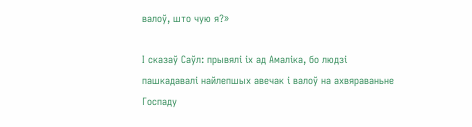валоў, што чую я?»

І сказаў Саўл: прывялі іх ад Амаліка, бо людзі пашкадавалі найлепшых авечак і валоў на ахвяраваньне Госпаду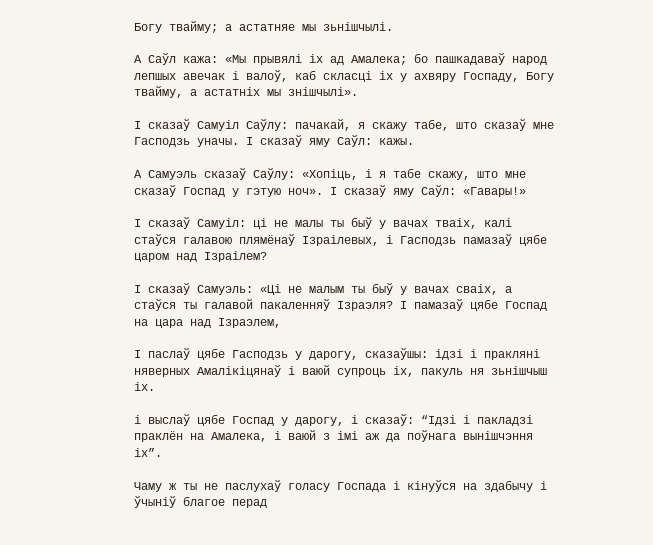Богу твайму; а астатняе мы зьнішчылі.

А Саўл кажа: «Мы прывялі іх ад Амалека; бо пашкадаваў народ лепшых авечак і валоў, каб скласці іх у ахвяру Госпаду, Богу твайму, а астатніх мы знішчылі».

І сказаў Самуіл Саўлу: пачакай, я скажу табе, што сказаў мне Гасподзь уначы. І сказаў яму Саўл: кажы.

А Самуэль сказаў Саўлу: «Хопіць, і я табе скажу, што мне сказаў Госпад у гэтую ноч». І сказаў яму Саўл: «Гавары!»

І сказаў Самуіл: ці не малы ты быў у вачах тваіх, калі стаўся галавою плямёнаў Ізраілевых, і Гасподзь памазаў цябе царом над Ізраілем?

І сказаў Самуэль: «Ці не малым ты быў у вачах сваіх, а стаўся ты галавой пакаленняў Ізраэля? І памазаў цябе Госпад на цара над Ізраэлем,

І паслаў цябе Гасподзь у дарогу, сказаўшы: ідзі і пракляні няверных Амалікіцянаў і ваюй супроць іх, пакуль ня зьнішчыш іх.

і выслаў цябе Госпад у дарогу, і сказаў: “Ідзі і пакладзі праклён на Амалека, і ваюй з імі аж да поўнага вынішчэння іх”.

Чаму ж ты не паслухаў голасу Госпада і кінуўся на здабычу і ўчыніў благое перад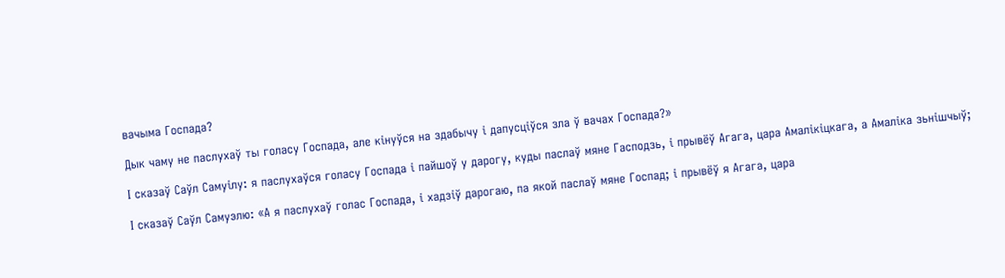вачыма Госпада?

Дык чаму не паслухаў ты голасу Госпада, але кінуўся на здабычу і дапусціўся зла ў вачах Госпада?»

І сказаў Саўл Самуілу: я паслухаўся голасу Госпада і пайшоў у дарогу, куды паслаў мяне Гасподзь, і прывёў Агага, цара Амалікіцкага, а Амаліка зьнішчыў;

І сказаў Саўл Самуэлю: «А я паслухаў голас Госпада, і хадзіў дарогаю, па якой паслаў мяне Госпад; і прывёў я Агага, цара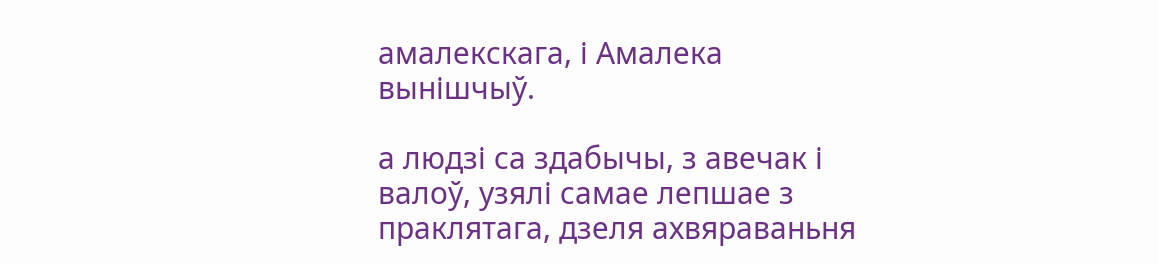амалекскага, і Амалека вынішчыў.

а людзі са здабычы, з авечак і валоў, узялі самае лепшае з праклятага, дзеля ахвяраваньня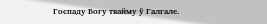Госпаду Богу твайму ў Галгале.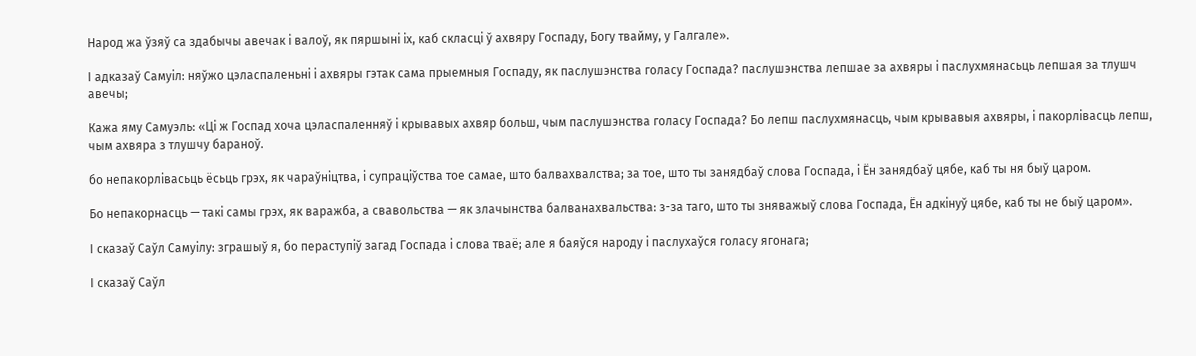Народ жа ўзяў са здабычы авечак і валоў, як пяршыні іх, каб скласці ў ахвяру Госпаду, Богу твайму, у Галгале».

І адказаў Самуіл: няўжо цэласпаленьні і ахвяры гэтак сама прыемныя Госпаду, як паслушэнства голасу Госпада? паслушэнства лепшае за ахвяры і паслухмянасьць лепшая за тлушч авечы;

Кажа яму Самуэль: «Ці ж Госпад хоча цэласпаленняў і крывавых ахвяр больш, чым паслушэнства голасу Госпада? Бо лепш паслухмянасць, чым крывавыя ахвяры, і пакорлівасць лепш, чым ахвяра з тлушчу бараноў.

бо непакорлівасьць ёсьць грэх, як чараўніцтва, і супраціўства тое самае, што балвахвалства; за тое, што ты занядбаў слова Госпада, і Ён занядбаў цябе, каб ты ня быў царом.

Бо непакорнасць — такі самы грэх, як варажба, а свавольства — як злачынства балванахвальства: з-за таго, што ты зняважыў слова Госпада, Ён адкінуў цябе, каб ты не быў царом».

І сказаў Саўл Самуілу: зграшыў я, бо пераступіў загад Госпада і слова тваё; але я баяўся народу і паслухаўся голасу ягонага;

І сказаў Саўл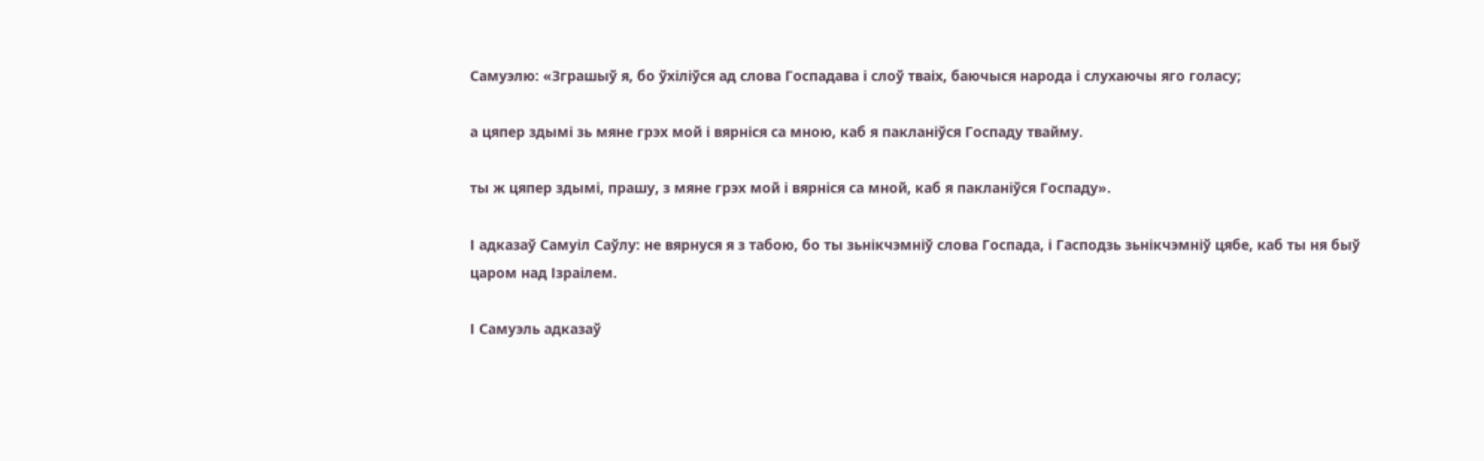Самуэлю: «Зграшыў я, бо ўхіліўся ад слова Госпадава і слоў тваіх, баючыся народа і слухаючы яго голасу;

а цяпер здымі зь мяне грэх мой і вярніся са мною, каб я пакланіўся Госпаду твайму.

ты ж цяпер здымі, прашу, з мяне грэх мой і вярніся са мной, каб я пакланіўся Госпаду».

І адказаў Самуіл Саўлу: не вярнуся я з табою, бо ты зьнікчэмніў слова Госпада, і Гасподзь зьнікчэмніў цябе, каб ты ня быў царом над Ізраілем.

І Самуэль адказаў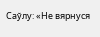Саўлу: «Не вярнуся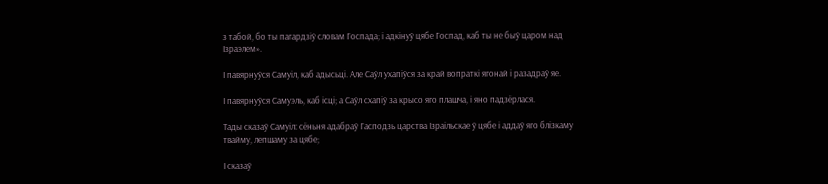з табой, бо ты пагардзіў словам Госпада; і адкінуў цябе Госпад, каб ты не быў царом над Ізраэлем».

І павярнуўся Самуіл, каб адысьці. Але Саўл ухапіўся за край вопраткі ягонай і разадраў яе.

І павярнуўся Самуэль, каб ісці; а Саўл схапіў за крысо яго плашча, і яно падзёрлася.

Тады сказаў Самуіл: сёньня адабраў Гасподзь царства Ізраільскае ў цябе і аддаў яго блізкаму твайму, лепшаму за цябе;

І сказаў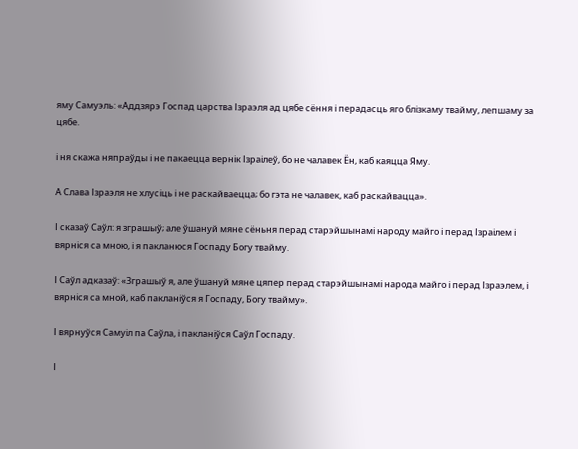яму Самуэль: «Аддзярэ Госпад царства Ізраэля ад цябе сёння і перадасць яго блізкаму твайму, лепшаму за цябе.

і ня скажа няпраўды і не пакаецца вернік Ізраілеў, бо не чалавек Ён, каб каяцца Яму.

А Слава Ізраэля не хлусіць і не раскайваецца; бо гэта не чалавек, каб раскайвацца».

І сказаў Саўл: я зграшыў; але ўшануй мяне сёньня перад старэйшынамі народу майго і перад Ізраілем і вярніся са мною, і я пакланюся Госпаду Богу твайму.

І Саўл адказаў: «Зграшыў я, але ўшануй мяне цяпер перад старэйшынамі народа майго і перад Ізраэлем, і вярніся са мной, каб пакланіўся я Госпаду, Богу твайму».

І вярнуўся Самуіл па Саўла, і пакланіўся Саўл Госпаду.

І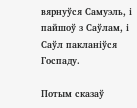вярнуўся Самуэль, і пайшоў з Саўлам, і Саўл пакланіўся Госпаду.

Потым сказаў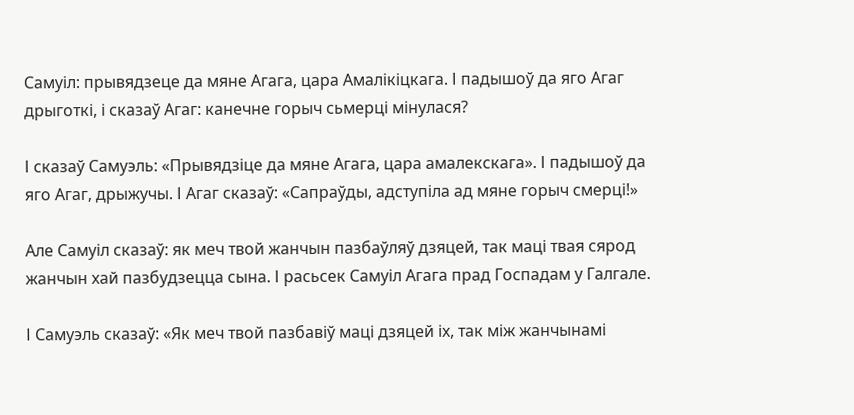Самуіл: прывядзеце да мяне Агага, цара Амалікіцкага. І падышоў да яго Агаг дрыготкі, і сказаў Агаг: канечне горыч сьмерці мінулася?

І сказаў Самуэль: «Прывядзіце да мяне Агага, цара амалекскага». І падышоў да яго Агаг, дрыжучы. І Агаг сказаў: «Сапраўды, адступіла ад мяне горыч смерці!»

Але Самуіл сказаў: як меч твой жанчын пазбаўляў дзяцей, так маці твая сярод жанчын хай пазбудзецца сына. І расьсек Самуіл Агага прад Госпадам у Галгале.

І Самуэль сказаў: «Як меч твой пазбавіў маці дзяцей іх, так між жанчынамі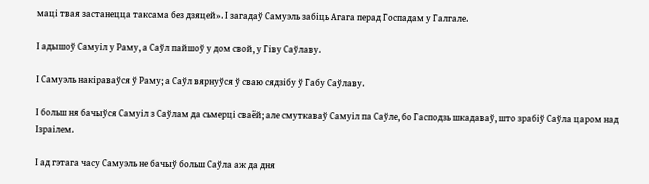маці твая застанецца таксама без дзяцей». І загадаў Самуэль забіць Агага перад Госпадам у Галгале.

І адышоў Самуіл у Раму, а Саўл пайшоў у дом свой, у Гіву Саўлаву.

І Самуэль накіраваўся ў Раму; а Саўл вярнуўся ў сваю сядзібу ў Габу Саўлаву.

І больш ня бачыўся Самуіл з Саўлам да сьмерці сваёй; але смуткаваў Самуіл па Саўле, бо Гасподзь шкадаваў, што зрабіў Саўла царом над Ізраілем.

І ад гэтага часу Самуэль не бачыў больш Саўла аж да дня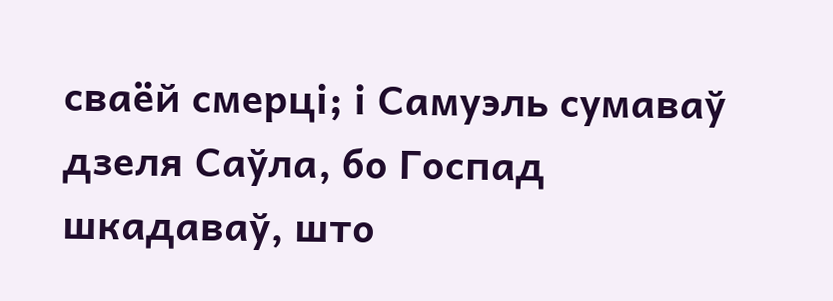сваёй смерці; і Самуэль сумаваў дзеля Саўла, бо Госпад шкадаваў, што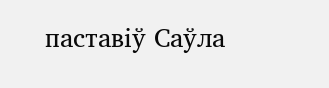паставіў Саўла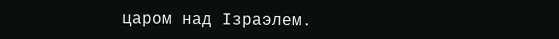царом над Ізраэлем.